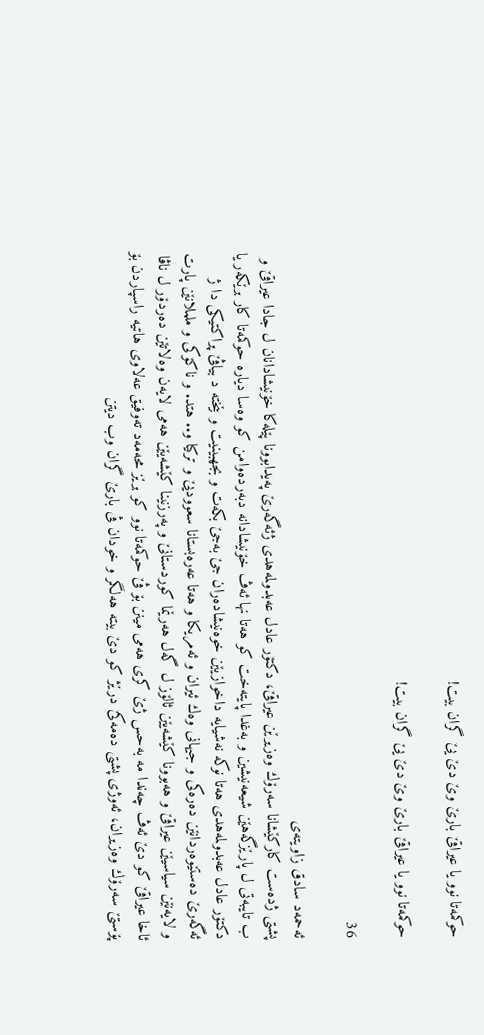حوكمه‌تا نوو یا عیراقێ بارێ وێ دێ یێ گران بیت!

حوكمه‌تا نوو یا عیراقێ بارێ وێ دێ یێ گران بیت!

36

ئه‌حمه‌د سادق زاویته‌ی
پشتی ژده‌ست كاركێشانا سه‌رۆك وه‌زیرێن عیراقێ، دكتۆر عادل عه‌بدولمه‌هدی ژئه‌گه‌رێ په‌یدابوونا پێله‌كا خۆنیشادانان ل جادا عیراقێ و ب تایبه‌تی ل پارێزگه‌هێن شیعه‌نیشین و به‌غدا پایته‌خت كو هه‌تا نها ئه‌ڤ خۆنیشادانه‌ دبه‌رده‌وامن كو وه‌سا دیاره‌ حوكمه‌تا كار برێكه‌ر یا دكتۆر عادل عه‌بدولمه‌هدی هه‌تا نوكه‌ نه‌شیایه‌ داخوازیێن خوه‌نیشاده‌ران جێ به‌جێ بكه‌ت و بجهبینیت و بێخته‌ د بیاڤێ پراكتیكی دا ژ ئه‌گه‌رێ ده‌ستێوه‌ردانێن ده‌ره‌كی و جیهانی وه‌ك ئیران و ئه‌مریكا و هه‌تا عه‌ره‌بستانا سعوودیێ و تركیا و.. هتد. و ناكۆكی و ململانێن پارت و لایه‌نێن سیاسیێن عیراقێ و هه‌بوونا كێشه‌یێن ئالۆز ل گه‌ل هه‌رێما كوردستانێ و په‌رزنینا كێشه‌یێن هه‌می لایه‌ن وه‌لاتێن ده‌ردۆر ل ناڤا ئاخا عیراقێ كو دێ ئه‌ڤ چه‌ندا مه‌ به‌حس ژێ كری هه‌می مینن بۆ ڤێ حوكمه‌تا نوو كو برێز محه‌مه‌د ته‌وفیق عه‌لاوی هاتیه‌ راسپاردن بۆ پۆستێ سه‌رۆك وه‌زیران، ئه‌وژی پشتی ده‌مه‌كێ درێژ كو دێ بیته‌ هه‌لگر و خودان ڤی بارێ گران وب دیتن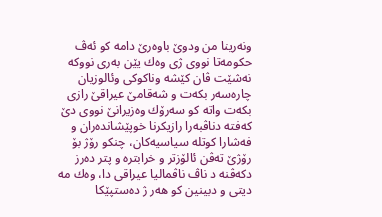ونه‌رینا من ودوێ باوه‌رێ دامه‌ كو ئه‌ڤ حكومه‌تا نووی ژی وه‌ك یێن به‌ری نووكه‌ نه‌شێت ڤان كێشه‌ وناكوكی وئالوزیان چاره‌سه‌ر بكه‌ت و شه‌قامێ عیراقێ رازی بكه‌ت واته‌ كو سه‌رۆك وه‌زیرانێ نووی دێ كه‌فته‌ دناڤبه‌را رازیكرنا خوپێشانده‌ران و فه‌شارا كوتله‌ سیاسیه‌كان، چنكو رۆژ بۆ رۆژێ ته‌ڤن ئالۆزتر و خرابتره‌ و پتر ده‌رز دكه‌ڤنه‌ د ناڤ ناڤمالیا عیراقی دا، وه‌ك مه‌ دیتی و دبینین كو هه‌ر ژ ده‌ستپێكا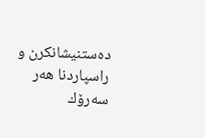ده‌ستنیشانكرن و راسپاردنا هه‌ر سه‌رۆك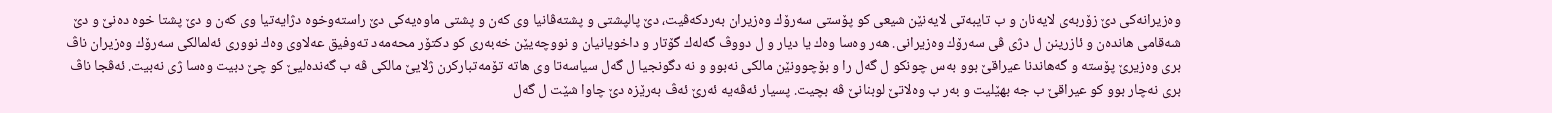وه‌زیرانه‌كی دێ زۆربه‌ی لایه‌نان و ب تایبه‌تی لایه‌نێن شیعی كو پۆستی سه‌رۆك وه‌زیران به‌ردكه‌ڤیت، دێ پالپشتی و پشته‌ڤانیا وی كه‌ن و پشتی ماوه‌یه‌كی دێ راسته‌وخوه‌ دژایه‌تیا وی كه‌ن و دێ پشتا خوه‌ ده‌نێ و دێ شه‌قامی هانده‌ن و ئازرینن ل دژی ڤی سه‌رۆك وه‌زیرانی. هه‌ر وه‌سا وه‌ك یا دیار و ل دووڤ گه‌له‌ك گۆتار و داخویانیان و نووچه‌یێن خه‌به‌ری كو دكتۆر محه‌مه‌د ته‌وفیق عه‌لاوی وه‌ك نووری ئه‌لمالكی سه‌رۆك وه‌زیران ناڤ بری وه‌زیرێ پۆسته‌ و گه‌هاندنا عیراقێ بوو به‌س چونكو ل گه‌ل را و بۆچوونێن مالكی نه‌بوو و نه‌ دگونجیا ل گه‌ل سیاسه‌تا وی هاته‌ تۆمه‌تباركرن ژلایێ مالكی ڤه‌ ب گه‌نده‌لیێ كو چێ دبیت وه‌سا ژی نه‌بیت. ئه‌ڤجا ناڤ بری نه‌چار بوو كو عیراقێ ب جه بهێلیت و به‌ر ب وه‌لاتێ لوبنانێ ڤه‌ بچیت. پسیار ئه‌ڤه‌یه‌ ئه‌رێ ئه‌ڤ به‌رێزه‌ دێ چاوا شێت ل گه‌ل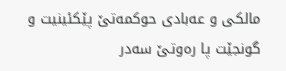مالكی و عه‌بادی حوكمه‌تێ پێكئینیت و گونجێت پا ره‌وتێ سه‌در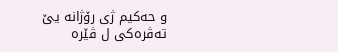و حه‌كیم ژی رۆژانه‌ یێ ته‌ڤره‌كی ل ڤێره‌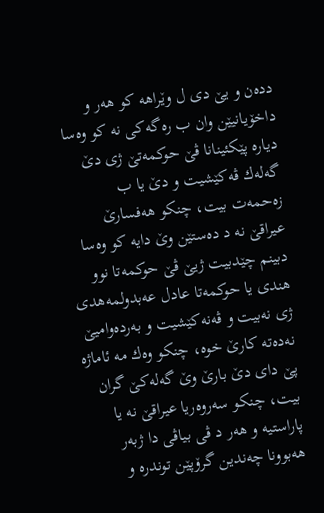دده‌ن و یێ دی ل وێراهه‌ كو هه‌ر و داخۆیانیێن وان ب ره‌گه‌كی نه‌ كو وه‌سا دیاره‌ پێكئینانا ڤێ حوكمه‌تێ ژی دێ گه‌له‌ك ڤه‌كێشیت و دێ یا ب زه‌حمه‌ت بیت، چنكو هه‌فسارێ عیراقێ نه‌ د ده‌ستێن وێ دایه‌ كو وه‌سا دبینم چێدبیت ژیێ ڤێ حوكمه‌تا نوو هندی یا حوكمه‌تا عادل عه‌بدولمه‌هدی ژی نه‌بیت و ڤه‌نه‌كێشیت و به‌رده‌وامیێ نه‌ده‌ته‌ كارێ خوه‌، چنكو وه‌ك مه‌ ئاماژه‌ پێ دای دێ بارێ وێ گه‌له‌كێ گران بیت، چنكو سه‌روه‌ریا عیراقێ نه‌ یا پاراستیه‌ و هه‌ر د ڤی بیاڤی دا ژبه‌ر هه‌بوونا چه‌ندین گرۆپێن توندره‌ و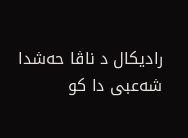رادیكال د ناڤا حه‌شدا شه‌عبی دا كو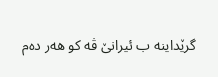گرێداینه‌ ب ئیرانێ ڤه‌ كو هه‌ر ده‌م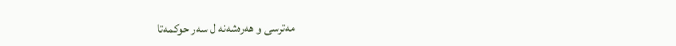مه‌ترسی و هه‌ره‌شه‌نه‌ ل سه‌ر حوكمه‌تا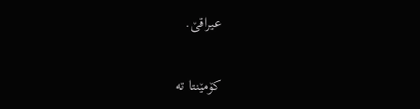عیراقێ.

کۆمێنتا تە